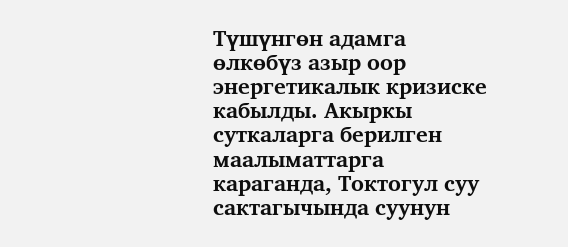Түшүнгөн адамга өлкөбүз азыр оор энергетикалык кризиске кабылды. Акыркы суткаларга берилген маалыматтарга караганда, Токтогул суу сактагычында суунун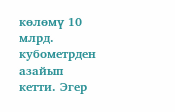көлөмү 10 млрд. кубометрден азайып кетти. Эгер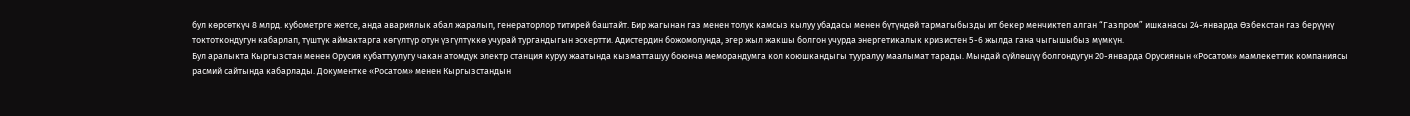бул көрсөткүч 8 млрд. кубометрге жетсе, анда авариялык абал жаралып, генераторлор титирей баштайт. Бир жагынан газ менен толук камсыз кылуу убадасы менен бүтүндөй тармагыбызды ит бекер менчиктеп алган “Газпром” ишканасы 24-январда Өзбекстан газ берүүнү токтоткондугун кабарлап, түштүк аймактарга көгүлтүр отун үзгүлтүккө учурай тургандыгын эскертти. Адистердин божомолунда, эгер жыл жакшы болгон учурда энергетикалык кризистен 5-6 жылда гана чыгышыбыз мүмкүн.
Бул аралыкта Кыргызстан менен Орусия кубаттуулугу чакан атомдук электр станция куруу жаатында кызматташуу боюнча меморандумга кол коюшкандыгы тууралуу маалымат тарады. Мындай сүйлөшүү болгондугун 20-январда Орусиянын «Росатом» мамлекеттик компаниясы расмий сайтында кабарлады. Документке «Росатом» менен Кыргызстандын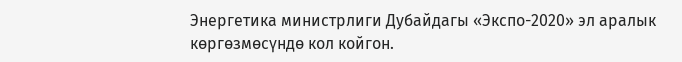Энергетика министрлиги Дубайдагы «Экспо-2020» эл аралык көргөзмөсүндө кол койгон.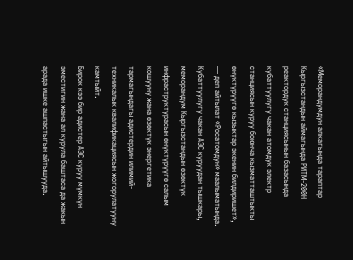«Меморандумдун алкагында тараптар Кыргызстандын аймагында РИТМ-200Н реактордук станциясынын базасында кубаттуулугу чакан атомдук электр станциясын куруу боюнча кызматташтыкты өнүктүрүүгө кызыктар экенин билдиришет», — деп айтылат «Росатомдун» маалыматында.
Кубаттуулугу чакан АЭС куруудан тышкары, меморандум Кыргызстандын өзөктүк инфраструктурасын өнүктүрүүгө салым кошууну жана өзөктүк энергетика тармагындагы адистердин илимий-техникалык квалификациясын жогорулатууну камтыйт.
Бирок кээ бир адистер АЭС куруу мүмкүн эместигин жана ал курула баштаса да жакын арада ишке ашпастыгын айтышууда.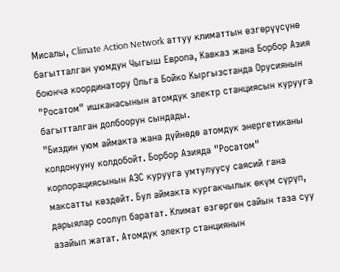Мисалы, Climate Action Network аттуу климаттын өзгөрүүсүнө багытталган уюмдун Чыгыш Европа, Кавказ жана Борбор Азия боюнча координатору Ольга Бойко Кыргызстанда Орусиянын "Росатом" ишканасынын атомдук электр станциясын курууга багытталган долбоорун сындады.
"Биздин уюм аймакта жана дүйнөдө атомдук энергетиканы колдонууну колдобойт. Борбор Азияда "Росатом" корпорациясынын АЭС курууга умтулуусу саясий гана максатты көздөйт. Бул аймакта кургакчылык өкүм сүрүп, дарыялар соолуп баратат. Климат өзгөргөн сайын таза суу азайып жатат. Атомдук электр станциянын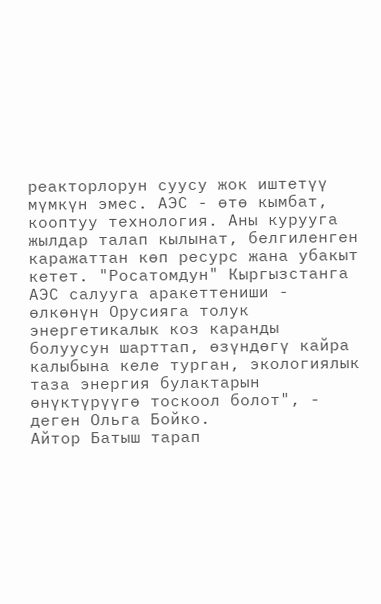реакторлорун суусу жок иштетүү мүмкүн эмес. АЭС - өтө кымбат, кооптуу технология. Аны курууга жылдар талап кылынат, белгиленген каражаттан көп ресурс жана убакыт кетет. "Росатомдун" Кыргызстанга АЭС салууга аракеттениши - өлкөнүн Орусияга толук энергетикалык коз каранды болуусун шарттап, өзүндөгү кайра калыбына келе турган, экологиялык таза энергия булактарын өнүктүрүүгө тоскоол болот", - деген Ольга Бойко.
Айтор Батыш тарап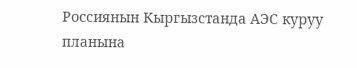Россиянын Кыргызстанда АЭС куруу планына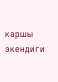каршы экендиги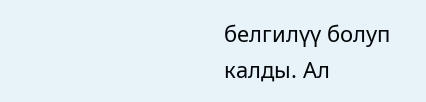белгилүү болуп калды. Ал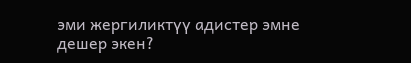эми жергиликтүү адистер эмне дешер экен?